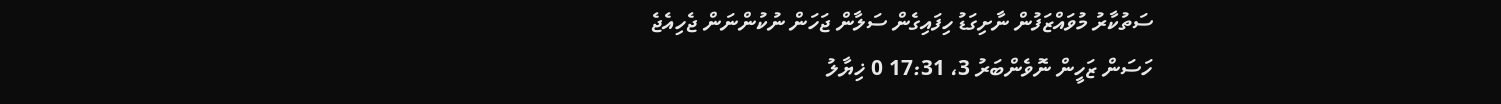ސަތުކާރު މުވައްޒަފުން ނާށިގަޑު ހިފައިގެން ސަލާން ޖަހަން ނުކުންނަން ޖެހިއެޖެ
ހަސަން ޒަހީން ނޮވެންބަރު 3، 17:31 0 ޚިޔާލު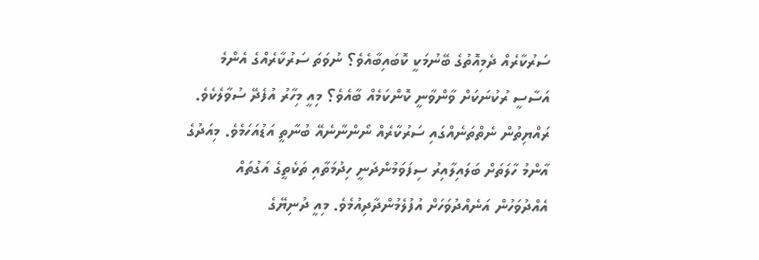ސަރުކާރެއް ދެމިއޮތުގެ ބޭނުމަކީ ކޮބައިބާއެވެ؟ ނުވަތަ ސަރުކާރެއްގެ އެންމެ އަސާސީ ރުކުނަކަށް ވާންވާނީ ކޮންކަމެއް ބާއެވެ؟ މިއީ މިހާރު އުފެދޭ ސުވާލެކެވެ. ރައްޔިތުން ނެތްތަނެއްގައި ސަރުކާރެއް ނޯންނާނެއޭ ބުނާތީ އަޑުއަހަމެވެ. މިއަދުގެ އާންމު ހާލަތަށް ބަލައިލާއިރު ސިފަވަމުންދަނީ ހިދުމަތާއި ތަކެތީގެ އަގުތައް އެއްދުވަހުން އަނެއްދުވަހަށް އުފުލެމުންދާދިއުމެވެ. މިއީ ދުނިޔޭގެ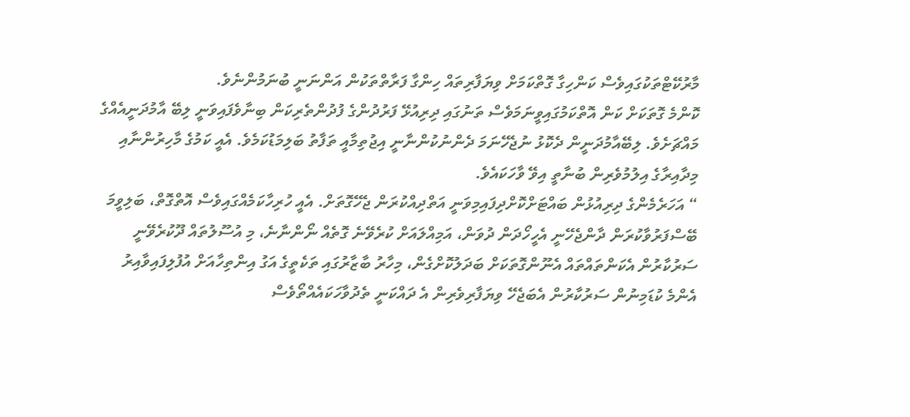މާރުކޭޓްތަކުގައިވެސް ކަންހިގާ ގޮތްކަމަށް ވިޔަފާރިތައް ހިންގާ ފަރާތްތަކުން އަންނަނީ ބުނަމުންނެވެ.
ކޮންމެ ގޮތަކަށް ކަން އޮތްކަމުގައިވީނަމަވެސް ތަނުގައި ދިރިއުޅޭ ފަރުދުންގެ ފުދުންތެރިކަން ބިނާވެފައިވަނީ ލިބޭ އާމުދަނީއެއްގެ މައްޗަށެވެ. ލިބޭއާމުދަނީން ދެކޮޅު ނުޖެހޭނަމަ ދެންނުކުންނާނީ އިޖުތިމާއީ ތަފާތު ބަލިމަޑުކަމެވެ. އެއީ ކަމުގެ މާހިރުންނާއި މިދާއިރާގެ އިލުމުވެރިން ބުނާތީ އިވޭ ވާހަކައެވެ.
“ އަހަރެމެންގެ ދިރިއުޅުން ބައްޓަށްކޮށްދިފައިމިވަނީ އަތްދިއްކުރަން ޖެހޭގޮތަށް. އެއީ ހުރިހާކަމެއްގައިވެސް އޮތްގޮތް، ބަލިވީމަ ބޭސްފަރުވާކުރަން ދާންޖެހޭނީ އެހީހޯދަން ދުވަން، އަމިއްލައަށް ކުރެވޭނެ ގޮތެއް ނޯންނާނެ، މި އުސޫލުތައް ދޫކުރެވޭނީ ސަރުކާރުން އެކަންތައްތައް އެނޫންގޮތަކަށް ބަދަލުކޮށްގެން، މިހާރު ބާޒާރުގައި ތަކެތީގެ އަގު އިންތިހާއަށް އުފުލިފައިވާއިރު އެންމެ ކުޑަމިނުން ސަރުކާރުން އެބަޖެހޭ ވިޔަފާރިވެރިން އެ ދައްކަނީ ތެދުވާހަކައެއްތޯވެސް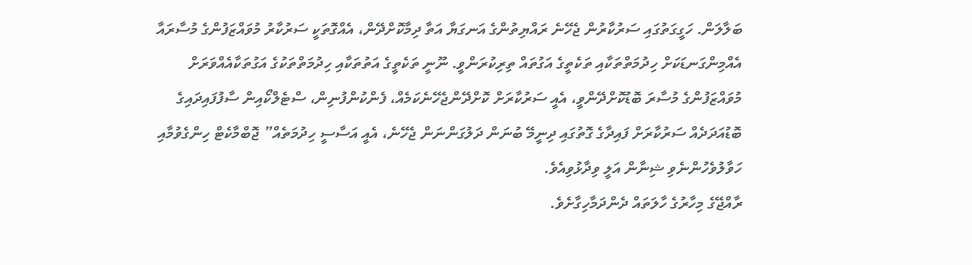ބަލާލަން. ހަގީގަތުގައި ސަރުކާރުން ޖެހޭނެ ރައްޔިތުންގެ އަނގަޔާ އަތާ ދިމާކޮށްދޭން، އެއްގޮތަކީ ސަރުކާރު މުވައްޒަފުންގެ މުސާރައާ އެއްމިންގަނޑަކަށް ހިދުމަތްތަކާއި ތަކެތީގެ އަގުތައް ތިރިކުރަންވީ. ނޫނީ ތަކެތީގެ އަތުތަކާއި ހިދުމަތްތަކުގެ އަގުތަކާއެއްވަރަށް މުވައްޒަފުންގެ މުސާރަ ބޮޑުކޮށްދޭންވީ، އެއީ ސަރުކާރަށް ކޮށްދޭންޖެހޭނެކަމެއް، ފެންކުންފުނިން، ސްޓެލްކޯއިން ސާފުފައިދައިގެ ބޮޑުއަދަދެއް ސަރުކާރަށް ފައިދާގެ ގޮތުގައި ދިނީމޭ ބުނަން ދަލުގަންނަން ޖެހޭނެ، އެއީ އަސާސީ ހިދުމަތެއް” ޖޮބްމާކެޓް ހިންގެވުމާއި ހަވާލުވެހުންނެވި ޝިނާން އަލީ ވިދާޅުވިއެވެ.
ރާއްޖޭގެ މިހާރުގެ ހާލަތައް ދެންދަމާހިގާށެވެ.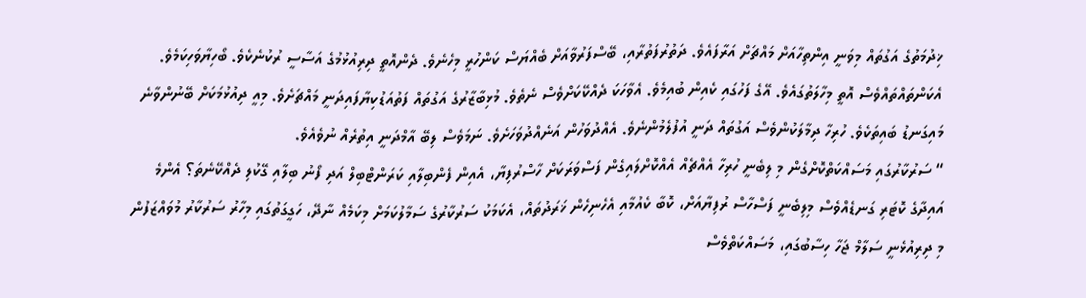ޚިދުމަތުގެ އަގުތައް މިވަނީ އިންތިހާއަށް މައްޗަށް އަރާފައެވެ. ދަތުރުފަތުރާއި، ބޭސްފަރުވާއަށް ބެއްޔަސް ކަންހުރީ މިހެނެވެ. ދެންއޮތީ ދިރިއުޅުމުގެ އަސާސީ ރުކުނެކެވެ. ބޯހިޔާވަހިކަމެވެ. އެކަންތައްތައްވެސް އޮތީ މިހާލަތުގައެވެ. އޭގެ ފަހުގައި ކެއިން ބުއިމެވެ. އެވާހަކަ ދެއްކޭކަށްވެސް ނެތެވެ. މުޅިބާޒާރުގެ އަގުތައް ފަތުއަޑުކިޔާފައިދަނީ މައްޗަށެވެ. މިއީ ދިއުޅުމަކަށް ބޭނުންވާނެ މައިގަނޑު ބައިތަކެވެ. ހުރިހާ ދިމާލަކުންވެސް އަގުތައް ދަނީ އުފުލެމުންނެވެ. އެއްދުވަހުން އަނެއްދުވަހަށެވެ. ނަމަވެސް ލިބޭ އާމްދަނީ އިތުރެއް ނުވެއެވެ.
“ ސަރުކާރުގައި މަސައްކަތްކޮށްގެން މި ލިބެނީ ހުރިހާ އެއްޗެއް އެއްކޮށްލައިގެން ފަސްވަރަކަށް ހާސްރުފިޔާ، އެއިން ފެންބިލާއި ކަރަންޓްބިލް އަދި ފޯނު ބިލާއި ގޭކުލި ދެއްކޭނެތަ؟ އެންމެ އައިދާގެ ކޮޓަރި ގަނޑެއްވެސް މިލިބެނީ ފަސްހާސް ރުފިޔާއަށް، ކޮބާ ކެއުމާއި އެހެނިހެން ޚަރަދުތައް، އެކަމަކު ސަރުކާރުގެ ސަމާލުކަމަށް މިކަމެއް ނާދޭ، ހަގީގަތުގައި މިހާރު ސަރުކާރު މުވައްޒަފުން މި ދިރިއުޅެނީ ސަލާމް ޖަހާ ހިސާބުގައި، މަސައްކަތްވެސް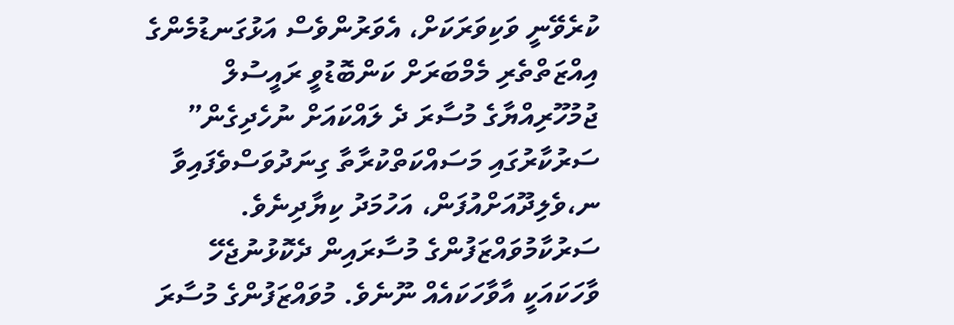ކުރެވޭނީ ވަކިވަރަކަށް، އެވަރުންވެސް އަޅުގަނޑުމެންގެ އިއްޒަތްތެރި މެމްބަރަށް ކަންބޮޑުވީ ރައީސުލް ޖުމުހޫރިއްޔާގެ މުސާރަ ދެ ލައްކައަށް ނުހެދިގެން” ސަރުކާރުގައި މަސައްކަތްކުރާތާ ގިނަދުވަސްވެފައިވާ ނ،ވެލިދޫއަށްއުފަން، އަހުމަދު ކިޔާދިނެވެ.
ސަރުކާމުވައްޒަފުންގެ މުސާރައިން ދެކޮޅުނުޖެހޭ ވާހަކައަކީ އާވާހަކައެއް ނޫނެވެ. މުވައްޒަފުންގެ މުސާރަ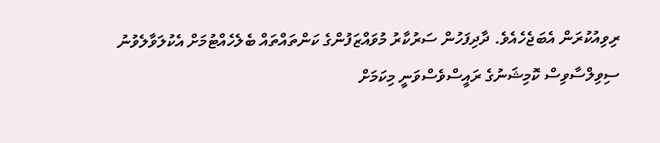ރިވިއުކުރަން އެބަޖެހެއެވެ. ދާދިފަހުން ސަރުކާރު މުވައްޒަފުންގެ ކަންތައްތައް ބެލެހެއްޓުމަށް އެކުލަވާލެވުނު ސިވިލްސާވިސް ކޮމިޝަނުގެ ރައީސްވެސްވަނީ މިކަމަށް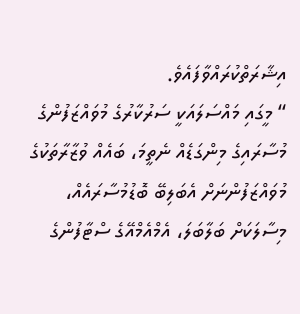އިޝާރަތްކުރައްވާފައެވެ.
“ މީގައި މައްސަލައަކީ ސަރުކާރުގެ މުވައްޒަފުންގެ މުސާރައިގެ މިންގަޑެއް ނެތީމަ، ބައެއް ވުޒާރާތަކުގެ މުވައްޒަފުންނަށް އެބަލިބޭ ބޮޑުމުސާރައެއް، މިސާލަކަށް ބަލާބަލަ، އެމްއެމްއޭގެ ސްޓާފުންގެ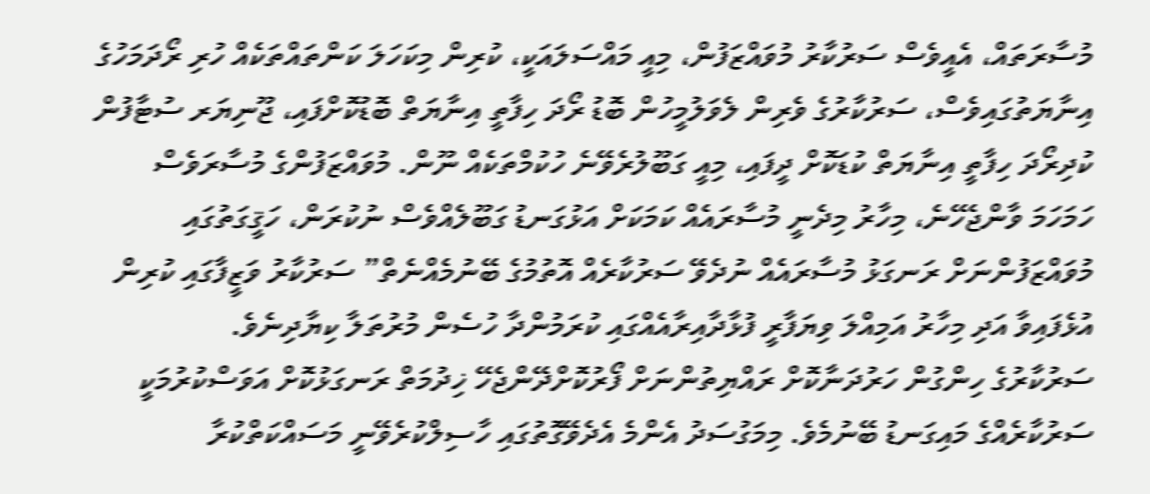މުސާރަތައް، އެއީވެސް ސަރުކާރު މުވައްޒަފުން، މިއީ މައްސަލައަކީ، ކުރިން މިކަހަލަ ކަންތައްތަކެއް ހުރި ރޯދަމަހުގެ އިނާޔަތުގައިވެސް، ސަރުކާރުގެ ވެރިން ލެވަލުމީހުން ބޮޑު ރޯދަ ހިފާތީ އިނާޔަތް ބޮޑުކޮށްފައި، ޖޫނިޔަރ ސުޓާފުން ކުދިރޯދަ ހިފާތީ އިނާޔަތް ކުޑަކޮށް ދީފައި، މިއީ ގަބޫލުރެވޭނެ ހުކުމްތަކެއް ނޫން. މުވައްޒަފުންގެ މުސާރަވެސް ހަމަހަމަ ވާންޖެހޭނެ، މިހާރު މިދެނީ މުސާރައެއް ކަމަކަށް އަޅުގަނޑު ގަބޫލެއްވެސް ނުކުރަން، ހަޤީގަތުގައި މުވައްޒަފުންނަށް ރަނގަޅު މުސާރައެއް ނުދެވޭ ސަރުކާރެއް އޮތުމުގެ ބޭނުމެއްނެތް” ސަރުކާރު ވަޒީފާގައި ކުރިން އުޅެފައިވާ އަދި މިހާރު އަމިއްލަ ވިޔަފާރީ ފުޅާދާއިރާއެއްގައި ކުރަމުންދާ ހުސެން މުރުތަލާ ކިޔާދިނެވެ.
ސަރުކާރުގެ ހިންގުން ހަރުދަނާކޮށް ރައްޔިތުންނަށް ފޯރުކޮށްދޭންޖެހޭ ޚިދުމަތް ރަނގަޅުކޮށް އަވަސްކުރުމަކީ ސަރުކާރެއްގެ މައިގަނޑު ބޭނުމެވެ. މިމަގުސަދު އެންމެ އެދެވޭގޮތުގައި ހާސިލްކުރެވޭނީ މަސައްކަތްކުރާ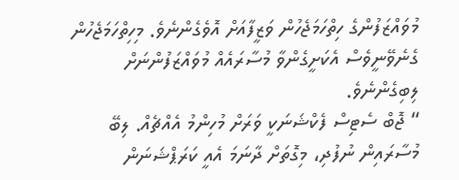މުވައްޒަފުންގެ ހިތްހަމަޖެހުން ވަޒީފާއަށް އޮވެގެންނެވެ. މިހިތްހަމަޖެހުން ގެނެވޭނީވެސް އެކަށީގެންވާ މުސާރައެއް މުވައްޒަފުންނަށް ލިބިގެންނެވެ.
“ ޖޮބް ސެޓިސް ފެކްޝަނަކީ ވަރަށް މުހިންމު އެއްޗެއް. ލިބޭ މުސާރައިން ނުފުދި، މިގޮތަށް ދާނަމަ އެއީ ކަރަޕްޝަނަން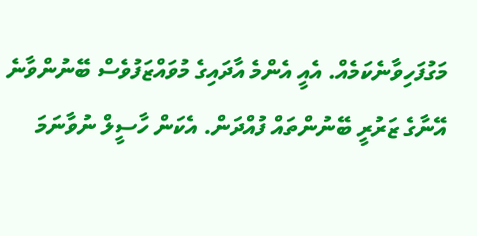މަގުފަހިވާނެކަމެއް. އެއީ އެންމެ އާދައިގެ މުވައްޒަފުވެސް ބޭނުންވާނެ އޭނާގެ ޒަރުރީ ބޭނުންތައް ފުއްދަން. އެކަން ހާސީލް ނުވާނަމަ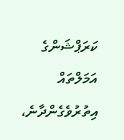ކަރަޕްޝަންގެ އަމަލްތައް އިތުރުވެގެންދާނެ،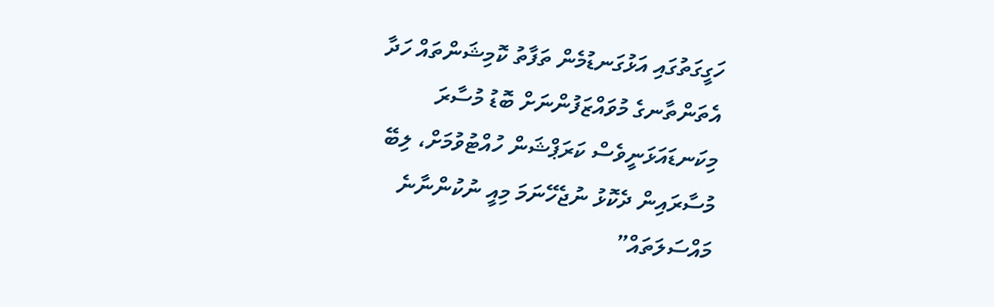ހަގީގަތުގައި އަޅުގަނޑުމެން ތަފާތު ކޮމިޝަންތައް ހަދާ އެތަންތާނގެ މުވައްޒަފުންނަށް ބޮޑު މުސާރަ މިކަނޑައަޅަނީވެސް ކަރަޕްޝަން ހުއްޓުވުމަށް، ލިބޭ މުސާރައިން ދެކޮޅު ނުޖެހޭނަމަ މިއީ ނުކުންނާނެ މައްސަލަތައް”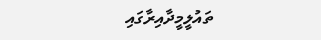ތައުލީމީދާއިރާގައި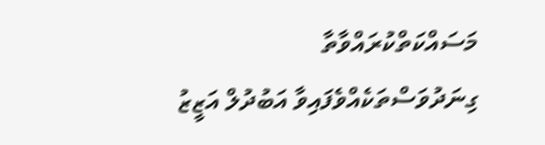މަސައްކަތްކުރައްވާތާ ގިނަދުވަސްތަކެއްވެފައިވާ އަބުދުލް އަޒީޒު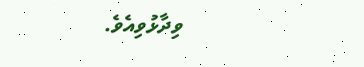ވިދާޅުވިއެވެ.